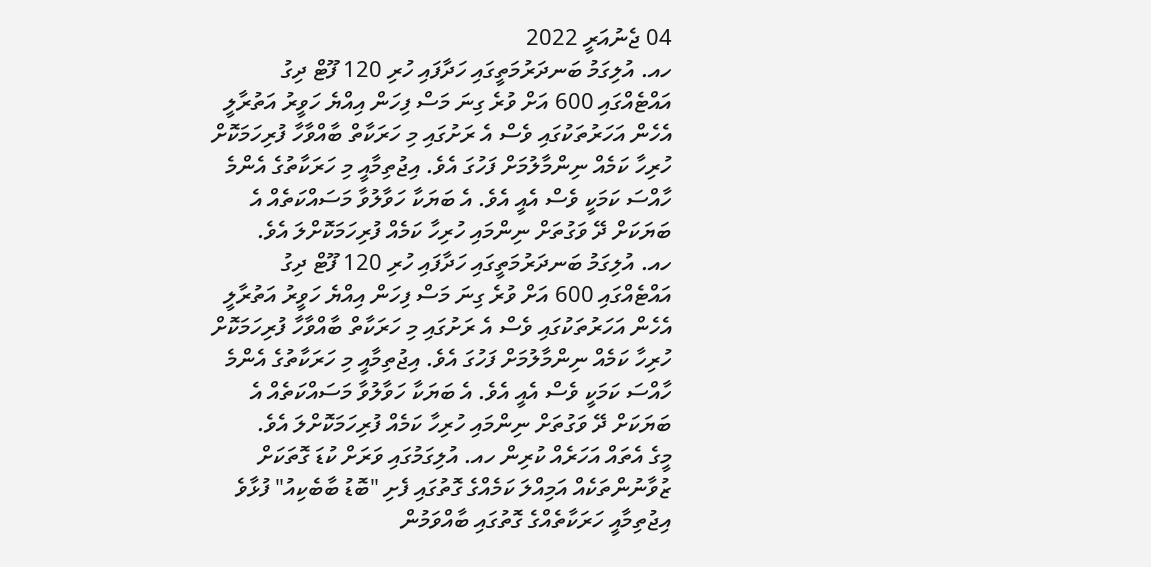04 ޖެނުއަރީ 2022
ހއ. އުލިގަމު ބަނދަރުމަތީގައި ހަދާފައި ހުރި 120 ފޫޓް ދިގު އައްޓެއްގައި 600 އަށް ވުރެ ގިނަ މަސް ފިހަން އިއްޔެ ހަވީރު އަތުރާލީ އެހެން އަހަރުތަކުގައި ވެސް އެ ރަށުގައި މި ހަރަކާތް ބާއްވާހާ ފުރިހަމަކޮށް ހުރިހާ ކަމެއް ނިންމާލުމަށް ފަހުގަ އެވެ. އިޖުތިމާއީ މި ހަރަކާތުގެ އެންމެ ހާއްސަ ކަމަކީ ވެސް އެއީ އެވެ. އެ ބަޔަކާ ހަވާލުވާ މަސައްކަތެއް އެ ބަޔަކަށް ދޭ ވަގުތަށް ނިންމައި ހުރިހާ ކަމެއް ފުރިހަމަކޮށްލަ އެވެ.
ހއ. އުލިގަމު ބަނދަރުމަތީގައި ހަދާފައި ހުރި 120 ފޫޓް ދިގު އައްޓެއްގައި 600 އަށް ވުރެ ގިނަ މަސް ފިހަން އިއްޔެ ހަވީރު އަތުރާލީ އެހެން އަހަރުތަކުގައި ވެސް އެ ރަށުގައި މި ހަރަކާތް ބާއްވާހާ ފުރިހަމަކޮށް ހުރިހާ ކަމެއް ނިންމާލުމަށް ފަހުގަ އެވެ. އިޖުތިމާއީ މި ހަރަކާތުގެ އެންމެ ހާއްސަ ކަމަކީ ވެސް އެއީ އެވެ. އެ ބަޔަކާ ހަވާލުވާ މަސައްކަތެއް އެ ބަޔަކަށް ދޭ ވަގުތަށް ނިންމައި ހުރިހާ ކަމެއް ފުރިހަމަކޮށްލަ އެވެ.
މީގެ އެތައް އަހަރެއް ކުރިން ހއ. އުލިގަމުގައި ވަރަށް ކުޑަ ގޮތަކަށް ޒުވާނުންތަކެއް އަމިއްލަ ކަމެއްގެ ގޮތުގައި ފެށި "ބޮޑު ބާބެކިއު" ފުޅާވެ އިޖުތިމާއީ ހަރަކާތެއްގެ ގޮތުގައި ބާއްވަމުން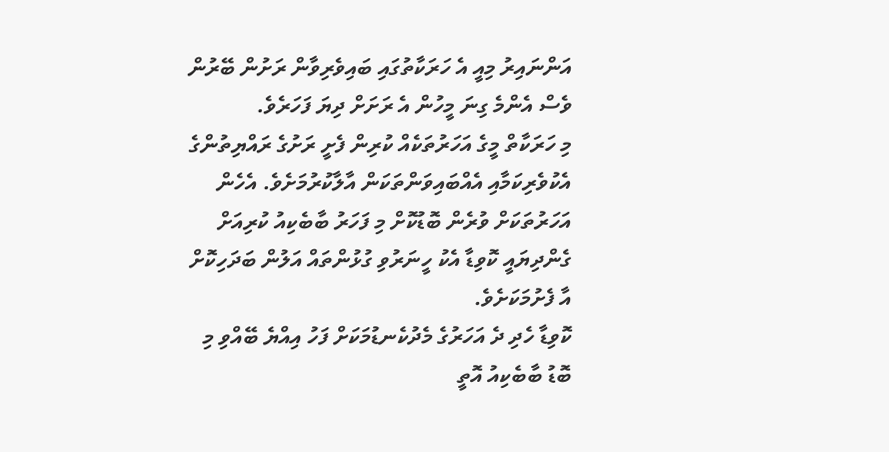އަންނައިރު މިއީ އެ ހަރަކާތުގައި ބައިވެރިވާން ރަށުން ބޭރުން ވެސް އެންމެ ގިނަ މީހުން އެ ރަށަށް ދިޔަ ފަހަރެވެ.
މި ހަރަކާތް މީގެ އަހަރުތަކެއް ކުރިން ފެށީ ރަށުގެ ރައްޔިތުންގެ އެކުވެރިކަމާއި އެއްބައިވަންތަކަން އާލާކުރުމަށެވެ. އެހެން އަހަރުތަކަށް ވުރެން ބޮޑުކޮށް މި ފަހަރު ބާބެކިއު ކުރިއަށް ގެންދިޔައީ ކޮވިޑާ އެކު ހީނަރުވި ގުޅުންތައް އަލުން ބަދަހިކޮށް އާ ފެށުމަކަށެވެ.
ކޮވިޑާ ހެދި ދެ އަހަރުގެ މެދުކެނޑުމަކަށް ފަހު އިއްޔެ ބޭއްވި މި ބޮޑު ބާބެކިއު އޮތީ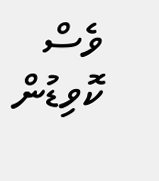ވެސް ކޮވިޑުން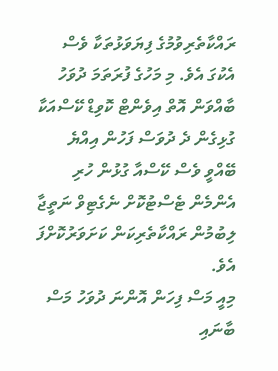ރައްކާތެރިވުމުގެ ފިޔަވަޅުތަކާ ވެސް އެކުގަ އެވެ. މި މަހުގެ ފުރަތަމަ ދުވަހު ބާއްވަން އޮތް އިވެންޓް ކޮވިޑް ކޭސްއަކާ ގުޅިގެން ދެ ދުވަސް ފަހުން އިއްޔެ ބޭއްވީ ވެސް ކޭސްއާ ގުޅުން ހުރި އެންމެން ޓެސްޓުކޮށް ނެގެޓިވް ނަތީޖާ ލިބުމުން ރައްކާތެރިކަން ކަށަވަރުކޮށްފަ އެވެ.
މިއީ މަސް ފިހަން އޮންނަ ދުވަހު މަސް ބާނައި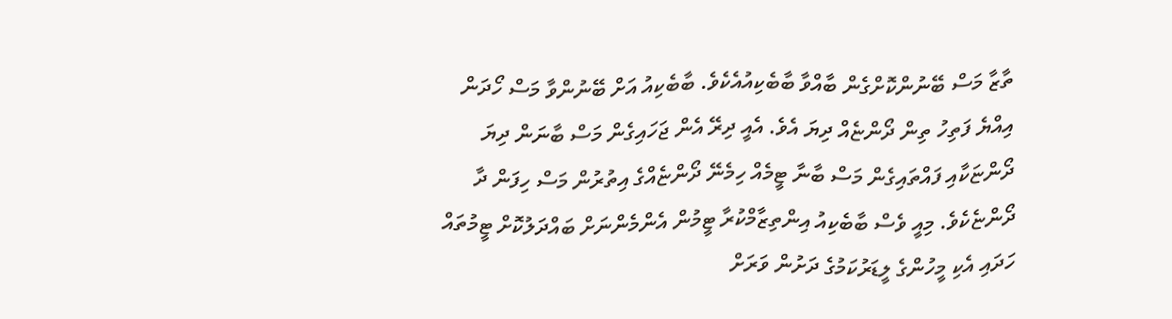ތާޒާ މަސް ބޭނުންކޮށްގެން ބާއްވާ ބާބެކިއުއެކެވެ. ބާބެކިއު އަށް ބޭނުންވާ މަސް ހޯދަން އިއްޔެ ފަތިހު ތިން ދޯންޏެއް ދިޔަ އެވެ. އެއީ ދިރޭ އެން ޖަހައިގެން މަސް ބާނަން ދިޔަ ދޯންޏަކާއި ފައްތައިގެން މަސް ބާނާ ޓީމެއް ހިމެނޭ ދޯންޏެއްގެ އިތުރުން މަސް ހިފަން ދާ ދޯންޏެކެވެ. މިއީ ވެސް ބާބެކިއު އިންތިޒާމްކުރާ ޓީމުން އެންމެންނަށް ބައްދަލުކޮށް ޓީމުތައް ހަދައި އެކި މީހުންގެ ލީޑަރުކަމުގެ ދަށުން ވަރަށް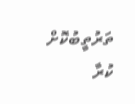ތަރުތީބުކޮށް ކުރާ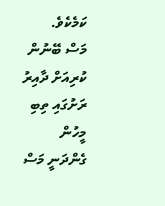ކަމެކެވެ.
މަސް ބޭނުން ކުރިއަށް ދާއިރު ރަށުގައި ތިބި މީހުން ގެންދަނީ މަސް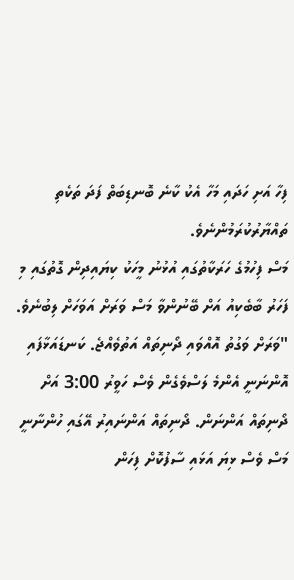ފިހާ އަށި ހަދައި މަހާ އެކު ކާނެ ބޮނޑިބަތް ފަދަ ތަކެތި ތައްޔާރުކުރަމުންނެވެ.
މަސް ފިހުމުގެ ހަރަކާތުގައި އުޅުނު މީހަކު ކިޔައިދިން ގޮތުގައި މި ފަހަރު ބާބެކިއު އަށް ބޭނުންވާ މަސް ވަރަށް އަވަހަށް ލިބުނެވެ.
"ވަރަށް ވަގުތު އޮއްވައި ދޯނިތައް އަތުވެއްޖެ. ކަނޑައަޅާފައި އޮންނަނީ އެންމެ ލަސްވެގެން ވެސް ހަވީރު 3:00 އަށް ދޯނިތައް އަންނަން. ދޯނިތައް އަންނައިރު އޭގައި ހުންނާނީ މަސް ވެސް ޅިޔަ އަޅައި ސާފުކޮށް ފިހަން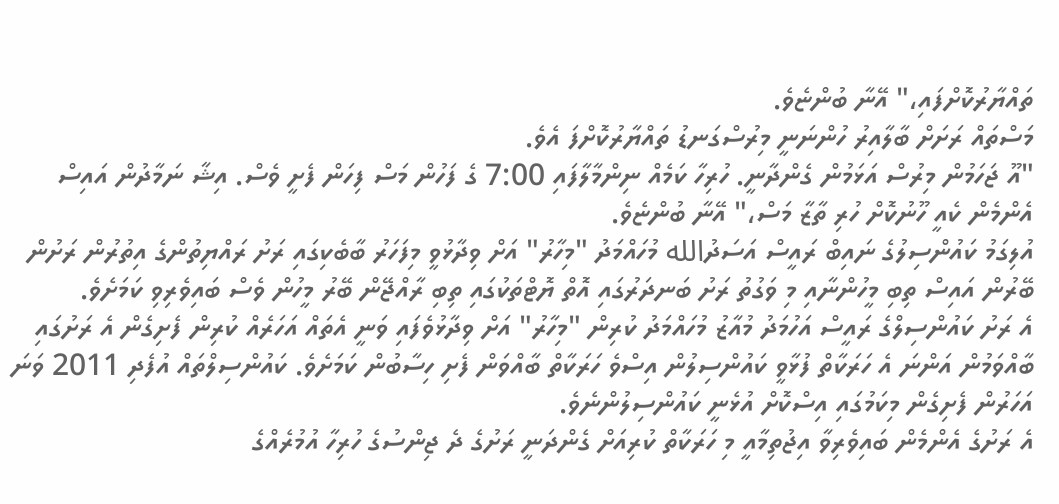ތައްޔާރުކޮށްފައި،" އޭނާ ބުންޏެވެ.
މަސްތައް ރަށަށް ބާލާއިރު ހުންނަނީ މިރުސްގަނޑު ތައްޔާރުކޮށްފަ އެވެ.
"އޫ ޖަހަމުން މިރުސް އަޅަމުން ގެންދާނީ. ހުރިހާ ކަމެއް ނިންމާލާފައި 7:00 ގެ ފަހުން މަސް ފިހަން ފެށީ ވެސް. އިޝާ ނަމާދުން އައިސް އެންމެން ކެއީ ހޫނުކޮށް ހުރި ތާޒާ މަސް،" އޭނާ ބުންޏެވެ.
އުލިގަމު ކައުންސިލުގެ ނައިބް ރައީސް އަސަދުالله މުހައްމަދު "މިހާރު" އަށް ވިދާޅުވީ މިފަހަރު ބާބެކިގައި ރަށު ރައްޔިތުންގެ އިތުރުން ރަށުން ބޭރުން އައިސް ތިބި މީހުންނާއި މި ވަގުތު ރަށު ބަނދަރުގައި އޮތް ޔޮޓްތަކުގައި ތިބި ރާއްޖޭން ބޭރު މީހުން ވެސް ބައިވެރިވި ކަމަށެވެ.
އެ ރަށު ކައުންސިލްގެ ރައީސް އަހުމަދު މުއާޒު މުހައްމަދު ކުރިން "މިހާރު" އަށް ވިދާޅުވެފައި ވަނީ އެތައް އަހަރެއް ކުރިން ފެށިގެން އެ ރަށުގައި ބާއްވަމުން އަންނަ އެ ހަރަކާތް ފުޅާވީ ކައުންސިލުން އިސްވެ ހަރަކާތް ބާއްވަން ފެށި ހިސާބުން ކަމަށެވެ. ކައުންސިލްތައް އުފެދި 2011 ވަނަ އަހަރުން ފެށިގެން މިކަމުގައި އިސްކޮށް އުޅެނީ ކައުންސިލުންނެވެ.
އެ ރަށުގެ އެންމެން ބައިވެރިވާ އިޖުތިމާއީ މި ހަރަކާތް ކުރިއަށް ގެންދަނީ ރަށުގެ ދެ ޖިންސުގެ ހުރިހާ އުމުރެއްގެ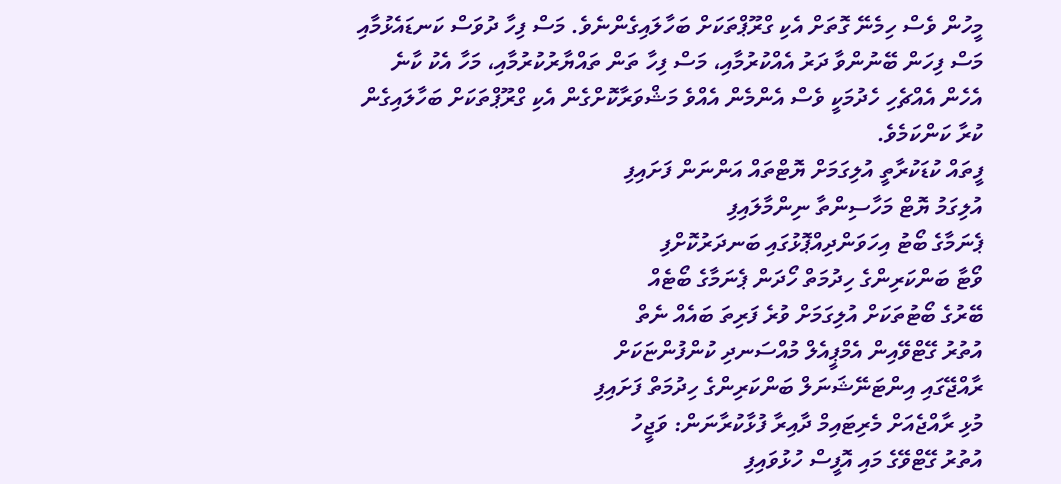މީހުން ވެސް ހިމެނޭ ގޮތަށް އެކި ގްރޫޕްތަކަށް ބަހާލައިގެންނެވެ. މަސް ފިހާ ދުވަސް ކަނޑައެޅުމާއި މަސް ފިހަން ބޭނުންވާ ދަރު އެއްކުރުމާއި، މަސް ފިހާ ތަން ތައްޔާރުކުރުމާއި، މަހާ އެކު ކާނެ އެހެން އެއްޗެހި ހެދުމަކީ ވެސް އެންމެން އެއްވެ މަޝްވަރާކޮށްގެން އެކި ގްރޫޕްތަކަށް ބަހާލައިގެން ކުރާ ކަންކަމެވެ.
ފީތައް ކުޑަކުރާތީ އުލިގަމަށް ޔޮޓްތައް އަންނަން ފަށައިފި
އުލިގަމު ޔޮޓް މަހާސިންތާ ނިންމާލައިފި
ޕެނަމާގެ ބޯޓު އިހަވަންދިއްޕޮޅުގައި ބަނދަރުކޮށްފި
ވޯޓާ ބަންކަރިންގެ ހިދުމަތް ހޯދަން ޕެނަމާގެ ބޯޓެއް
ބޭރުގެ ބޯޓުތަކަށް އުލިގަމަށް ވުރެ ފަރިތަ ބައެއް ނެތް
އުތުރު ގޭޓްވޭއިން އެމްޕީއެލް މުއްސަނދި ކުންފުންޏަކަށް
ރާއްޖޭގައި އިންޓަނޭޝަނަލް ބަންކަރިންގެ ހިދުމަތް ފަށައިފި
މުޅި ރާއްޖެއަށް މެރިޓައިމް ދާއިރާ ފުޅާކުރާނަން: ވަޖީހު
އުތުރު ގޭޓްވޭގެ މައި އޮފީސް ހުޅުވައިފި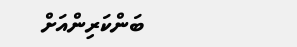ބަންކަރިންއަށް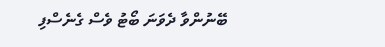ބޭނުންވާ ދެވަނަ ބޯޓު ވެސް ގެނެސްފި